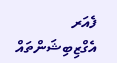ފެއަރ އެގްޒިބިޝަންތައް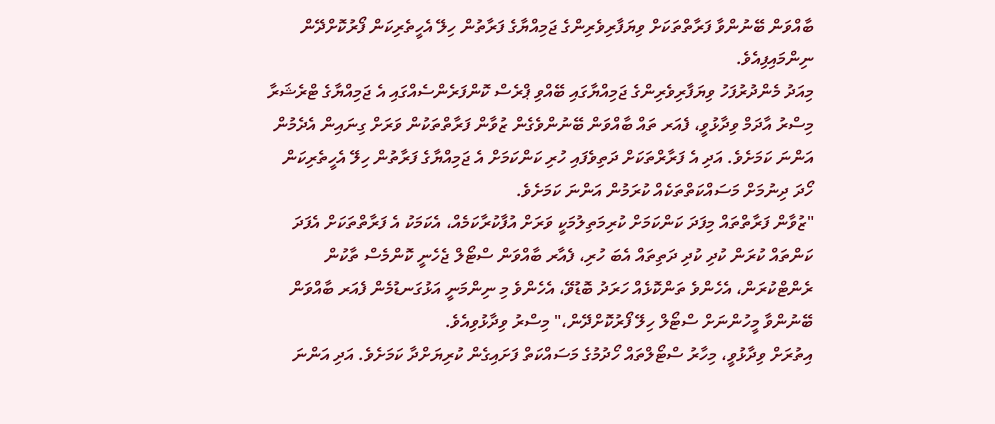ބާއްވަން ބޭނުންވާ ފަރާތްތަކަށް ވިޔަފާރިވެރިންގެ ޖަމިއްޔާގެ ފަރާތުން ހިލޭ އެހީތެރިކަން ފޯރުކޮށްދޭން ނިންމައިފިއެވެ.
މިއަދު މެންދުރުފަހު ވިޔަފާރިވެރިންގެ ޖަމިއްޔާގައި ބޭއްވި ޕްރެސް ކޮންފަރެންސެއްގައި އެ ޖަމިއްޔާގެ ޓްރެޝަރާ މިސްރު އާދަމް ވިދާޅުވީ، ފެއަރ ތައް ބާއްވަން ބޭނުންވެގެން ޒުވާން ފަރާތްތަކުން ވަރަށް ގިނައިން އެދެމުން އަންނަ ކަމަށެވެ. އަދި އެ ފަރާރްތަކަށް ދަތިވެފައި ހުރި ކަންކަމަށް އެ ޖަމިއްޔާގެ ފަރާތުން ހިލޭ އެހީތެރިކަން ހޯދަ ދިނުމަށް މަސައްކަތްތަކެއް ކުރަމުން އަންނަ ކަމަށެވެ.
"ޒުވާން ފަރާތްތައް މިފަދަ ކަންކަމަށް ކުރިމަތިލުމަކީ ވަރަށް އުފާކުރާކަމެއް، އެކަމަކު އެ ފަރާތްތަކަށް އެފަދަ ކަންތައް ކުރަން ކުދި ކުދި ދަތިތައް އެބަ ހުރި، ފެއާރ ބާއްވަން ސްޓޯލް ޖެހެނީ ކޮންމެސް ތާކުން ރެންޓްކުރަން، އެހެންވެ ތަންކޮޅެއް ހަރަދު ބޮޑުވޭ، އެހެންވެ މި ނިންމަނީ އަޅުގަނޑުމެން ފެއަރ ބާއްވަން ބޭނުންވާ މީހުންނަށް ސްޓޯލް ހިލޭ ފޯރުކޮށްދޭން،" މިސްރު ވިދާޅުވިއެވެ.
އިތުރަށް ވިދާޅުވީ، މިހާރު ސްޓޯލްތައް ހޯދުމުގެ މަސައްކަތް ފަށައިގެން ކުރިޔަށްދާ ކަމަށެވެ. އަދި އަންނަ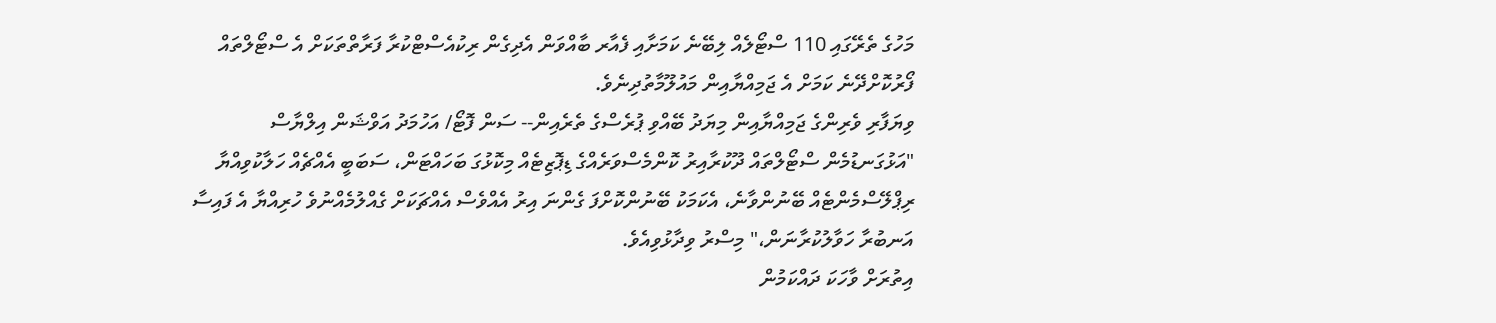މަހުގެ ތެރޭގައި 110 ސްޓޯލެއް ލިބޭނެ ކަމަށާއި ފެއާރ ބާއްވަން އެދިގެން ރިކުއެސްޓްކުރާ ފަރާތްތަކަށް އެ ސްޓޯލްތައް ފޯރުކޮށްދޭނެ ކަމަށް އެ ޖަމިއްޔާއިން މައުލޫމާތުދިނެވެ.
ވިޔަފާރި ވެރިންގެ ޖަމިއްޔާއިން މިޔަދު ބޭއްވި ޕުރެސްގެ ތެރެއިން-- ސަން ފޮޓޯ/ އަހުމަދު އަވްޝަން އިލްޔާސް
"އަޅުގަނޑުމެން ސްޓޯލްތައް ދޫކުރާއިރު ކޮންމެސްވަރެއްގެ ޑިޕޮޒިޓެއް މިކޮޅުގަ ބަހައްޓަން، ސަބަބީ އެއްޗެއް ހަލާކުވިއްޔާ ރިޕްލޭސްމެންޓެއް ބޭނުންވާނެ، އެކަމަކު ބޭނުންކޮށްފަ ގެންނަ އިރު އެއްވެސް އެއްޗަކަށް ގެއްލުމެއްނުވެ ހުރިއްޔާ އެ ފައިސާ އަނބުރާ ހަވާލުކުރާނަން،" މިސްރު ވިދާޅުވިއެވެ.
އިތުރަށް ވާހަކަ ދައްކަމުން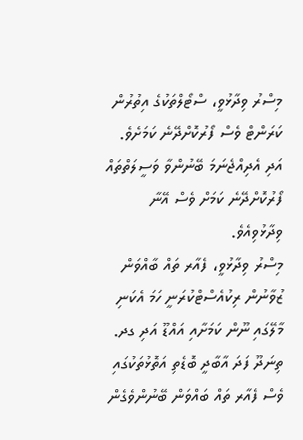މިސްރު ވިދާޅުވީ، ސްޓޯލްތަކުގެ އިތުރުން ކަރަންޓް ވެސް ފޯރުކޮށްދޭނެ ކަމަށެވެ. އަދި އެދިއްޖެނަމަ ބޭނުންވާ ވަސީލަތްތައް ފޯރުކޮށްދޭނެ ކަމަށް ވެސް އޭނާ ވިދާޅުވިއެވެ.
މިސްރު ވިދާޅުވީ، ފެއާރ ތައް ބާއްވަން ޒުވާނުން ރިކުއެސްޓްކުރަނީ ހަމަ އެކަނި މާލޭގައި ނޫން ކަމަށާއި އައްޑޫ އަދި ގދ. ތިނަދޫ ފަދަ އާބާދީ ބޮޑެތި އަތޮޅުތަކުގައި ވެސް ފެއާރ ތައް ބައްވަން ބޭނުންވެގެން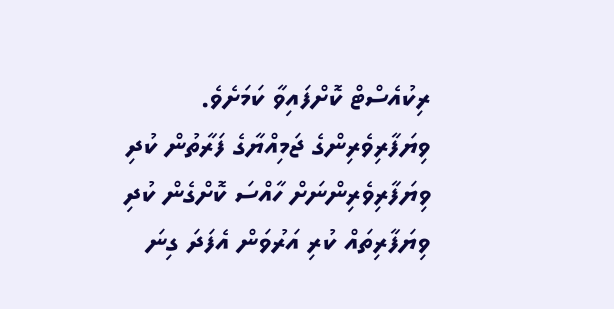ރިކުއެސްޓް ކޮށްފައިވާ ކަމަށެވެ.
ވިޔަފާރިވެރިންގެ ޖަމިއްޔާގެ ފަރާތުން ކުދި ވިޔަފާރިވެރިންނަށް ހާއްސަ ކޮށްގެން ކުދި ވިޔަފާރިތައް ކުރި އަރުވަން އެފަދަ ގިނަ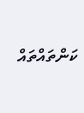ކަންތައްތައް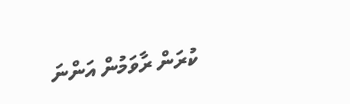ކުރަން ރާވަމުން އަންނަ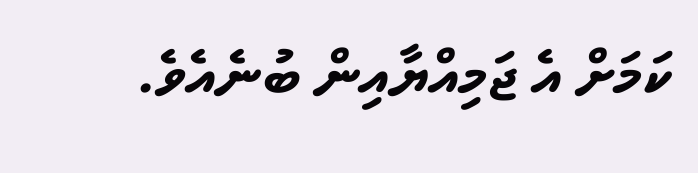ކަމަށް އެ ޖަމިއްޔާއިން ބުނެއެވެ.